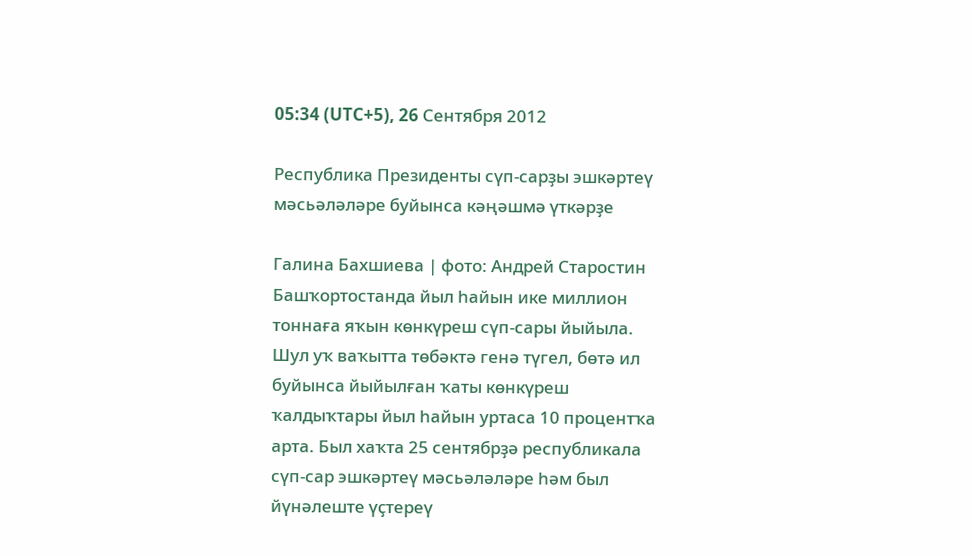05:34 (UTC+5), 26 Сентября 2012

Республика Президенты сүп-сарҙы эшкәртеү мәсьәләләре буйынса кәңәшмә үткәрҙе

Галина Бахшиева | фото: Андрей Старостин
Башҡортостанда йыл һайын ике миллион тоннаға яҡын көнкүреш сүп-сары йыйыла. Шул уҡ ваҡытта төбәктә генә түгел, бөтә ил буйынса йыйылған ҡаты көнкүреш ҡалдыҡтары йыл һайын уртаса 10 процентҡа арта. Был хаҡта 25 сентябрҙә республикала сүп-сар эшкәртеү мәсьәләләре һәм был йүнәлеште үҫтереү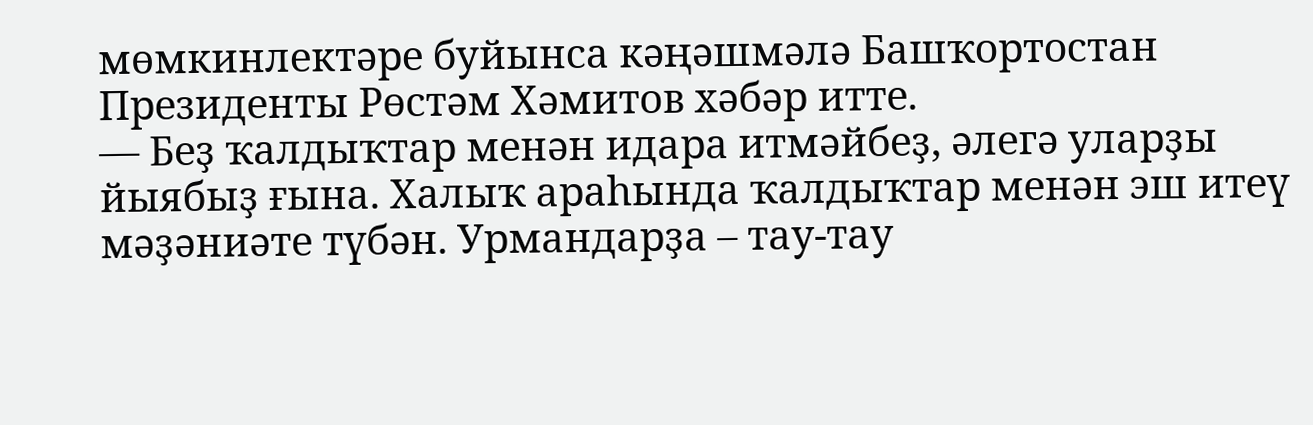мөмкинлектәре буйынса кәңәшмәлә Башҡортостан Президенты Рөстәм Хәмитов хәбәр итте.
— Беҙ ҡалдыҡтар менән идара итмәйбеҙ, әлегә уларҙы йыябыҙ ғына. Халыҡ араһында ҡалдыҡтар менән эш итеү мәҙәниәте түбән. Урмандарҙа – тау-тау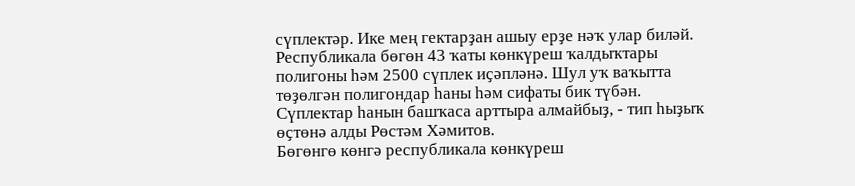сүплектәр. Ике мең гектарҙан ашыу ерҙе нәҡ улар биләй. Республикала бөгөн 43 ҡаты көнкүреш ҡалдыҡтары полигоны һәм 2500 сүплек иҫәпләнә. Шул уҡ ваҡытта төҙөлгән полигондар һаны һәм сифаты бик түбән. Сүплектар һанын башҡаса арттыра алмайбыҙ, - тип һыҙыҡ өҫтөнә алды Рөстәм Хәмитов.
Бөгөнгө көнгә республикала көнкүреш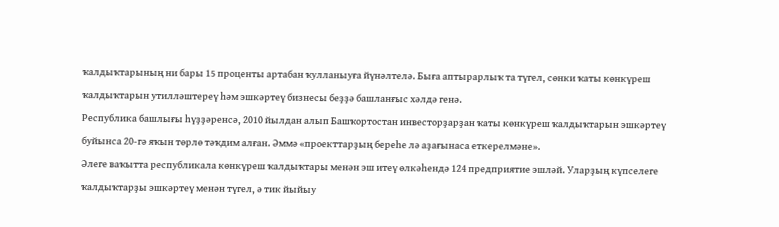ҡалдыҡтарының ни бары 15 проценты артабан ҡулланыуға йүнәлтелә. Быға аптырарлыҡ та түгел, сөнки ҡаты көнкүреш ҡалдыҡтарын утилләштереү һәм эшкәртеү бизнесы беҙҙә башланғыс хәлдә генә.
Республика башлығы һүҙҙәренсә, 2010 йылдан алып Башҡортостан инвесторҙарҙан ҡаты көнкүреш ҡалдыҡтарын эшкәртеү буйынса 20-гә яҡын төрлө тәҡдим алған. Әммә «проекттарҙың береһе лә аҙағынаса еткерелмәне».
Әлеге ваҡытта республикала көнкүреш ҡалдыҡтары менән эш итеү өлкәһендә 124 предприятие эшләй. Уларҙың күпселеге ҡалдыҡтарҙы эшкәртеү менән түгел, ә тик йыйыу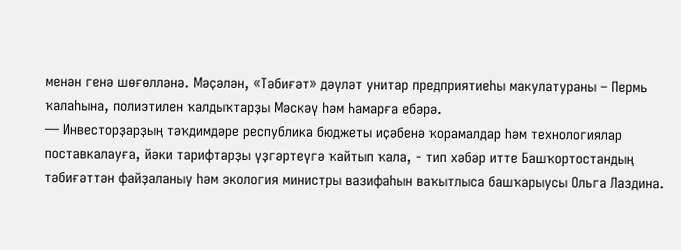менән генә шөғөлләнә. Мәҫәлән, «Тәбиғәт» дәүләт унитар предприятиеһы макулатураны – Пермь ҡалаһына, полиэтилен ҡалдыҡтарҙы Мәскәү һәм Һамарға ебәрә.
— Инвесторҙарҙың тәҡдимдәре республика бюджеты иҫәбенә ҡорамалдар һәм технологиялар поставкалауға, йәки тарифтарҙы үҙгәртеүгә ҡайтып ҡала, - тип хәбәр итте Башҡортостандың тәбиғәттән файҙаланыу һәм экология министры вазифаһын ваҡытлыса башҡарыусы Ольга Лаздина.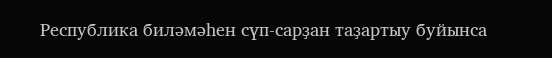Республика биләмәһен сүп-сарҙан таҙартыу буйынса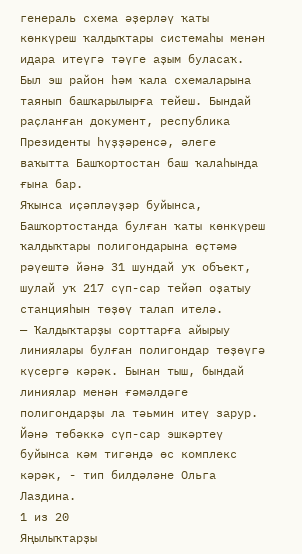генераль схема әҙерләү ҡаты көнкүреш ҡалдыҡтары системаһы менән идара итеүгә тәүге аҙым буласаҡ. Был эш район һәм ҡала схемаларына таянып башҡарылырға тейеш. Бындай раҫланған документ, республика Президенты һүҙҙәренсә, әлеге ваҡытта Башҡортостан баш ҡалаһында ғына бар.
Яҡынса иҫәпләүҙәр буйынса, Башҡортостанда булған ҡаты көнкүреш ҡалдыҡтары полигондарына өҫтәмә рәүештә йәнә 31 шундай уҡ объект, шулай уҡ 217 сүп-сар тейәп оҙатыу станцияһын төҙөү талап ителә.
— Ҡалдыҡтарҙы сорттарға айырыу линиялары булған полигондар төҙөүгә күсергә кәрәк. Бынан тыш, бындай линиялар менән ғәмәлдәге полигондарҙы ла тәьмин итеү зарур. Йәнә төбәккә сүп-сар эшкәртеү буйынса кәм тигәндә өс комплекс кәрәк, - тип билдәләне Ольга Лаздина.
1 из 20
Яңылыҡтарҙы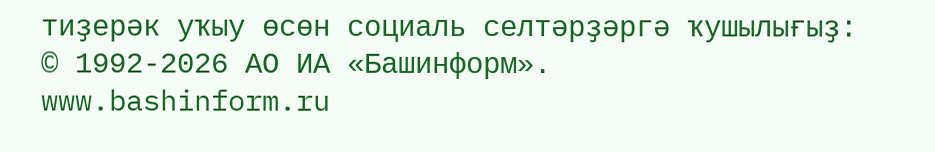тиҙерәк уҡыу өсөн социаль селтәрҙәргә ҡушылығыҙ:
© 1992-2026 АО ИА «Башинформ».
www.bashinform.ru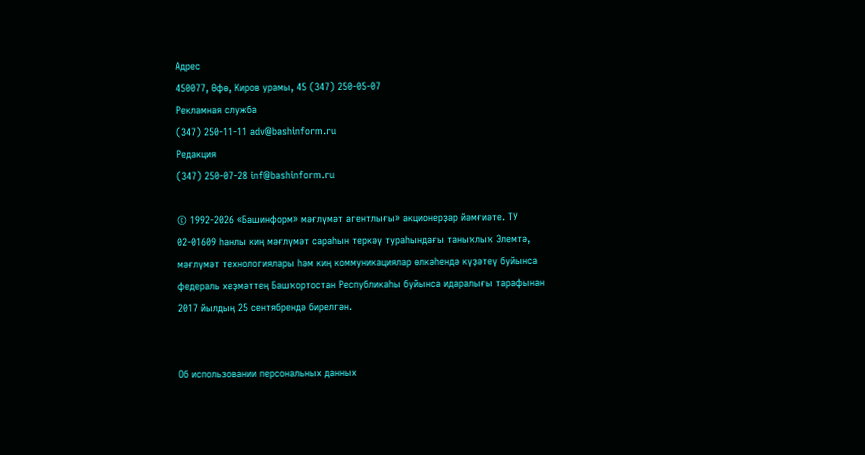Адрес
450077, Өфө, Киров урамы, 45 (347) 250-05-07
Рекламная служба
(347) 250-11-11 adv@bashinform.ru
Редакция
(347) 250-07-28 inf@bashinform.ru

© 1992-2026 «Башинформ» мәғлүмәт агентлығы» акционерҙар йәмғиәте. ТУ 02-01609 һанлы киң мәғлүмәт сараһын теркәү тураһындағы таныҡлыҡ Элемтә, мәғлүмәт технологиялары һәм киң коммуникациялар өлкәһендә күҙәтеү буйынса федераль хеҙмәттең Башҡортостан Республикаһы буйынса идаралығы тарафынан 2017 йылдың 25 сентябрендә бирелгән.


Об использовании персональных данных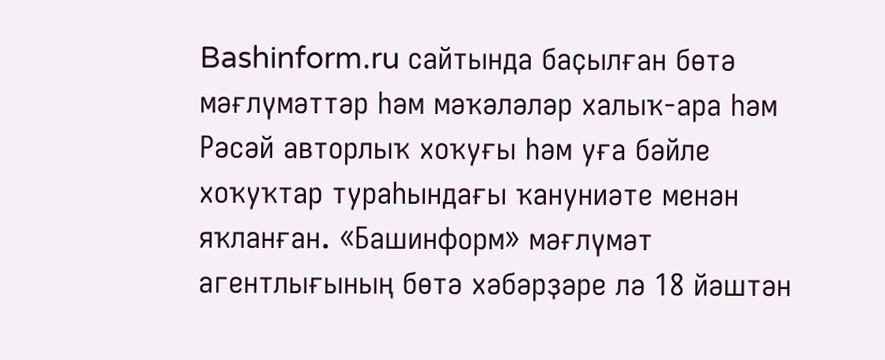Bashinform.ru сайтында баҫылған бөтә мәғлүмәттәр һәм мәҡәләләр халыҡ-ара һәм Рәсәй авторлыҡ хоҡуғы һәм уға бәйле хоҡуҡтар тураһындағы ҡануниәте менән яҡланған. «Башинформ» мәғлүмәт агентлығының бөтә хәбәрҙәре лә 18 йәштән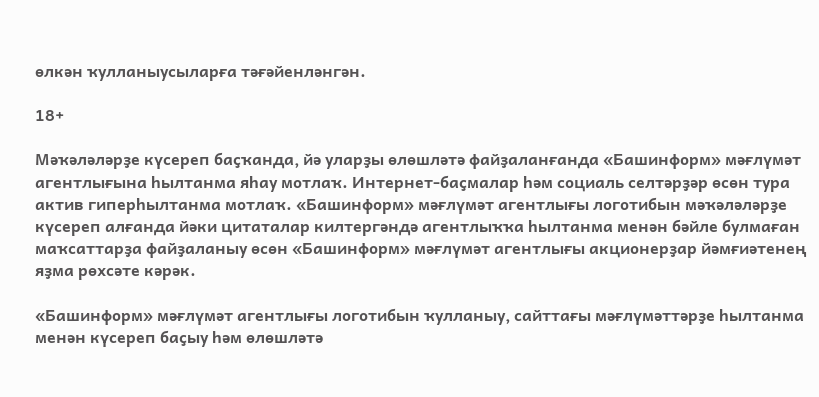өлкән ҡулланыусыларға тәғәйенләнгән.

18+

Мәҡәләләрҙе күсереп баҫҡанда, йә уларҙы өлөшләтә файҙаланғанда «Башинформ» мәғлүмәт агентлығына һылтанма яһау мотлаҡ. Интернет-баҫмалар һәм социаль селтәрҙәр өсөн тура актив гиперһылтанма мотлаҡ. «Башинформ» мәғлүмәт агентлығы логотибын мәҡәләләрҙе күсереп алғанда йәки цитаталар килтергәндә агентлыҡҡа һылтанма менән бәйле булмаған маҡсаттарҙа файҙаланыу өсөн «Башинформ» мәғлүмәт агентлығы акционерҙар йәмғиәтенең яҙма рөхсәте кәрәк.

«Башинформ» мәғлүмәт агентлығы логотибын ҡулланыу, сайттағы мәғлүмәттәрҙе һылтанма менән күсереп баҫыу һәм өлөшләтә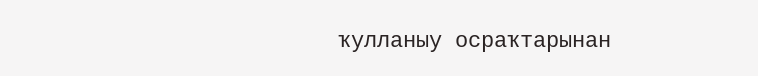ҡулланыу осраҡтарынан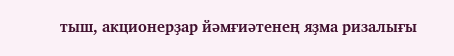тыш, акционерҙар йәмғиәтенең яҙма ризалығы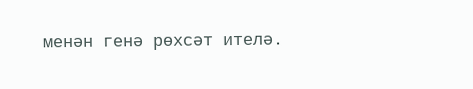менән генә рөхсәт ителә.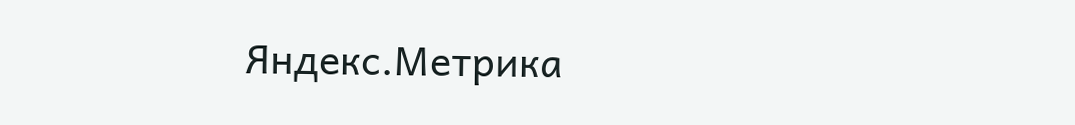Яндекс.Метрика